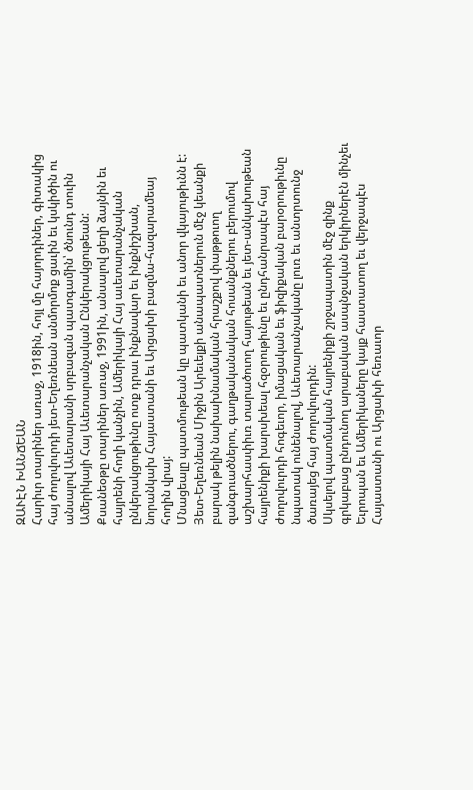ԶԱՒԷՆ ԽԱՆՃԵԱՆ
Հարիւր տարիներ առաջ, 1918ին, հոյլ մը հայորդիներ, գիտակից հայ ժողովուրդի յետ-Եղեռնեան անմորմոք ցաւին եւ կսկիծին ու անսալով Աւետարանի սրբազան պատգամին՝ ծնունդ տուին Ամերիկայի Հայ Աւետարանչական Ընկերակցութեան:
Քսանեօթը տարիներ առաջ, 1991ին, անսալով ցեղի ձայնին եւ հայրենի հողի կանչին, Ամերիկայի Հայ աւետարանչական ընկերակցութիւնը ոտք դրաւ ինքնավար եւ ինքնիշխան, նորանկախ Հայաստանի եւ Արցախի բազմա-հազարամեայ հողին վրայ:
Մնացեալը պատմութեան կը պատկանի եւ անոր վկայութիւնն է: Յետ-Եղեռնեան Միջին Արեւելքի անապատներուն մէջ կեանքի բարակ թելին նախախնամական հրաշքով փաթթուող զանգուածներու, գաղթականական հոսանքներու բերումով աշխարհասփիւռ տարածուող հայութեան եւ յետ-անկախութեան հայրենիքի խարսխեալ հզօրութիւնը եւ ընդհանրապէս հայ ժողովուրդի հոգեւոր, իմացական եւ ֆիզիքական բարօրութիւնը նպատակ ունենալով, Աւետարանչականը լուռ եւ անտրտունջ ծառայեց հայ ժողովուրդին:
Սկսելով պատմական հայրենիքի շրջապատին մէջ զինք գրկաբաց ընդունող արաբական ասպնջական երկիրներէն մինչեւ Եւրոպան եւ Ամերիկաները կայք հաստատող եւ վերջապէս Հայաստանի ու Արցախի հեռաւոր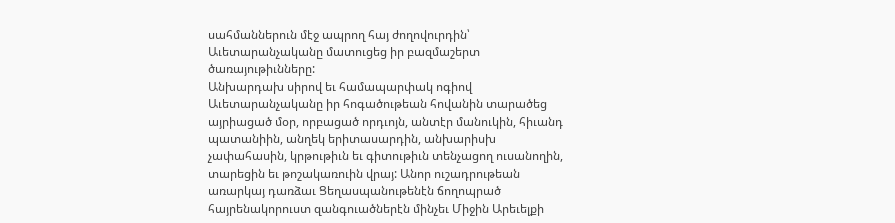սահմաններուն մէջ ապրող հայ ժողովուրդին՝ Աւետարանչականը մատուցեց իր բազմաշերտ ծառայութիւնները:
Անխարդախ սիրով եւ համապարփակ ոգիով Աւետարանչականը իր հոգածութեան հովանին տարածեց այրիացած մօր, որբացած որդւոյն, անտէր մանուկին, հիւանդ պատանիին, անղեկ երիտասարդին, անխարիսխ չափահասին, կրթութիւն եւ գիտութիւն տենչացող ուսանողին, տարեցին եւ թոշակառուին վրայ: Անոր ուշադրութեան առարկայ դառձաւ Ցեղասպանութենէն ճողոպրած հայրենակորուստ զանգուածներէն մինչեւ Միջին Արեւելքի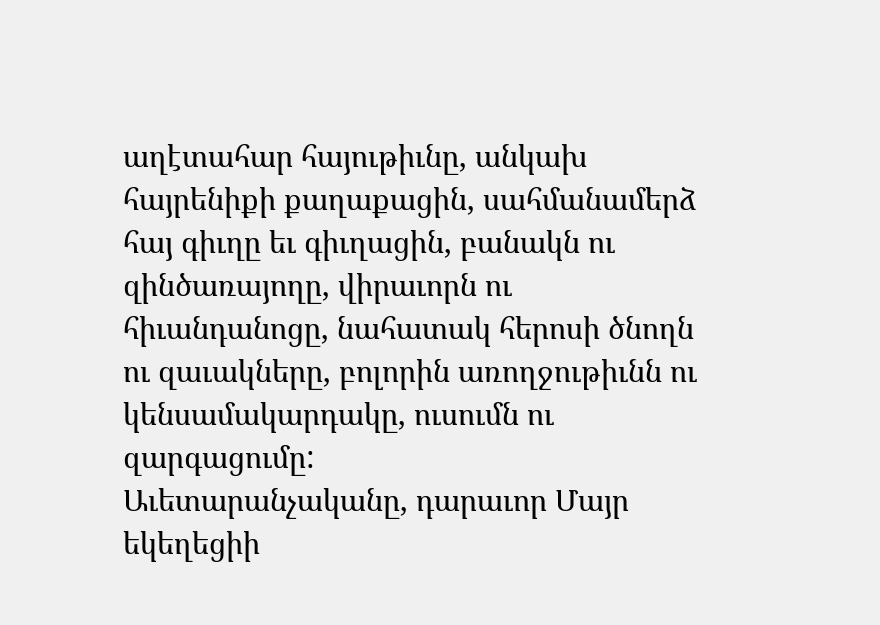աղէտահար հայութիւնը, անկախ հայրենիքի քաղաքացին, սահմանամերձ հայ գիւղը եւ գիւղացին, բանակն ու զինծառայողը, վիրաւորն ու հիւանդանոցը, նահատակ հերոսի ծնողն ու զաւակները, բոլորին առողջութիւնն ու կենսամակարդակը, ուսումն ու զարգացումը:
Աւետարանչականը, դարաւոր Մայր եկեղեցիի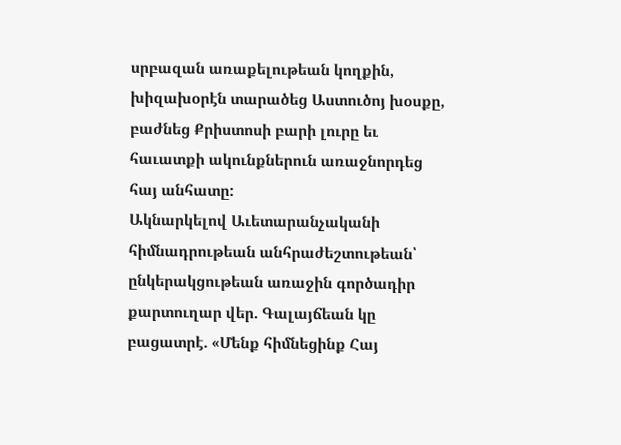սրբազան առաքելութեան կողքին, խիզախօրէն տարածեց Աստուծոյ խօսքը, բաժնեց Քրիստոսի բարի լուրը եւ հաւատքի ակունքներուն առաջնորդեց հայ անհատը:
Ակնարկելով Աւետարանչականի հիմնադրութեան անհրաժեշտութեան՝ ընկերակցութեան առաջին գործադիր քարտուղար վեր. Գալայճեան կը բացատրէ. «Մենք հիմնեցինք Հայ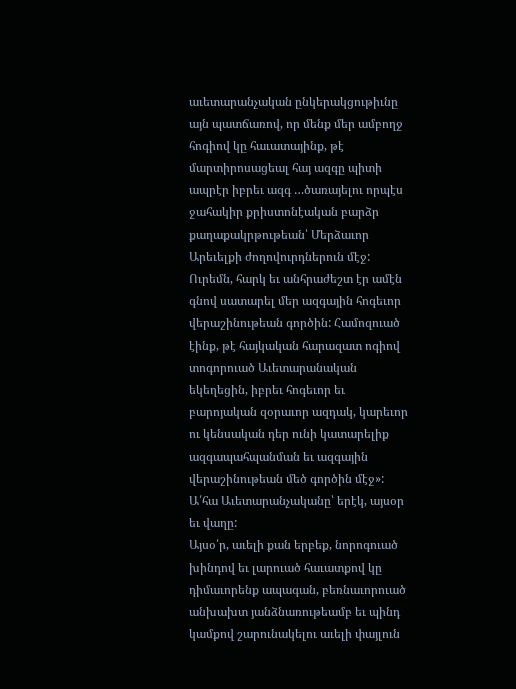աւետարանչական ընկերակցութիւնը այն պատճառով, որ մենք մեր ամբողջ հոգիով կը հաւատայինք, թէ մարտիրոսացեալ հայ ազգը պիտի ապրէր իբրեւ ազգ …ծառայելու որպէս ջահակիր քրիստոնէական բարձր քաղաքակրթութեան՝ Մերձաւոր Արեւելքի ժողովուրդներուն մէջ: Ուրեմն, հարկ եւ անհրաժեշտ էր ամէն գնով սատարել մեր ազգային հոգեւոր վերաշինութեան գործին: Համոզուած էինք, թէ հայկական հարազատ ոգիով տոգորուած Աւետարանական եկեղեցին, իբրեւ հոգեւոր եւ բարոյական զօրաւոր ազդակ, կարեւոր ու կենսական դեր ունի կատարելիք ազգապահպանման եւ ազգային վերաշինութեան մեծ գործին մէջ»:
Ա՛հա Աւետարանչականը՝ երէկ, այսօր եւ վաղը:
Այսօ՛ր, աւելի քան երբեք, նորոգուած խինդով եւ լարուած հաւատքով կը դիմաւորենք ապագան, բեռնաւորուած անխախտ յանձնառութեամբ եւ պինդ կամքով շարունակելու աւելի փայլուն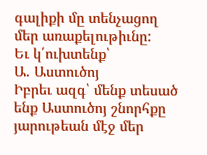գալիքի մը տենչացող մեր առաքելութիւնը:
Եւ կ՛ուխտենք՝
Ա. Աստուծոյ
Իբրեւ ազգ՝ մենք տեսած ենք Աստուծոյ շնորհքը յարութեան մէջ մեր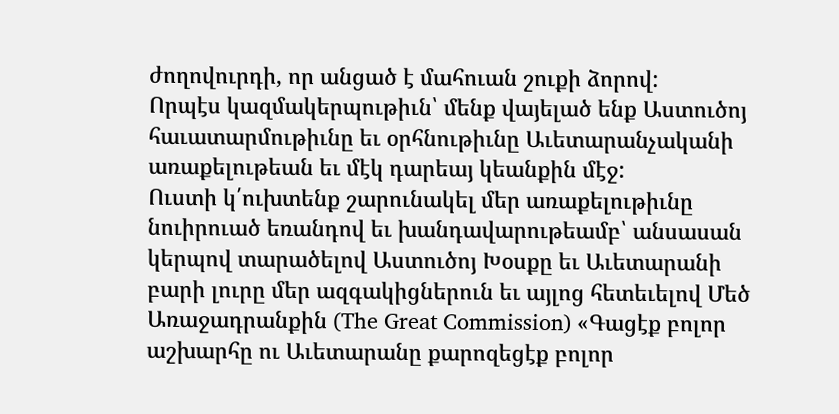ժողովուրդի, որ անցած է մահուան շուքի ձորով:
Որպէս կազմակերպութիւն՝ մենք վայելած ենք Աստուծոյ հաւատարմութիւնը եւ օրհնութիւնը Աւետարանչականի առաքելութեան եւ մէկ դարեայ կեանքին մէջ:
Ուստի կ՛ուխտենք շարունակել մեր առաքելութիւնը նուիրուած եռանդով եւ խանդավարութեամբ՝ անսասան կերպով տարածելով Աստուծոյ Խօսքը եւ Աւետարանի բարի լուրը մեր ազգակիցներուն եւ այլոց հետեւելով Մեծ Առաջադրանքին (The Great Commission) «Գացէք բոլոր աշխարհը ու Աւետարանը քարոզեցէք բոլոր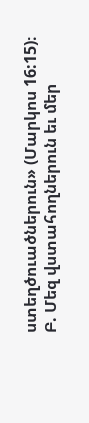ստեղծուածներուն» (Մարկոս 16:15)։
Բ. Մեզ վստահողներուն եւ մեր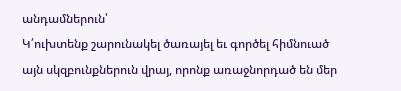անդամներուն՝
Կ՛ուխտենք շարունակել ծառայել եւ գործել հիմնուած այն սկզբունքներուն վրայ, որոնք առաջնորդած են մեր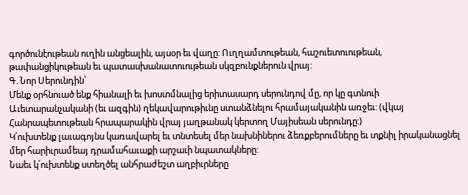գործունէութեան ուղին անցեալին, այսօր եւ վաղը: Ուղղամտութեան, հաշուետուութեան, թափանցիկութեան եւ պատասխանատուութեան սկզբունքներուն վրայ:
Գ. Նոր Սերունդին՝
Մենք օրհնուած ենք հիանալի եւ խոստմնալից երիտասարդ սերունդով մը, որ կը գտնուի Աւետարանչականի (եւ ազգին) ղեկավարութիւնը ստանձնելու հրամայականին առջեւ: (վկայ Հանրապետութեան հրապարակին վրայ յաղթանակ կերտող Մայիսեան սերունդը:)
Կ՛ուխտենք լաւագոյնս կառավարել եւ տնտեսել մեր նախնիներու ձեռքբերումները եւ տքնիլ իրականացնել մեր հարիւրամեայ դրամահաւաքի արշաւի նպատակները:
Նաեւ կ՛ուխտենք ստեղծել անհրաժեշտ աղբիւրները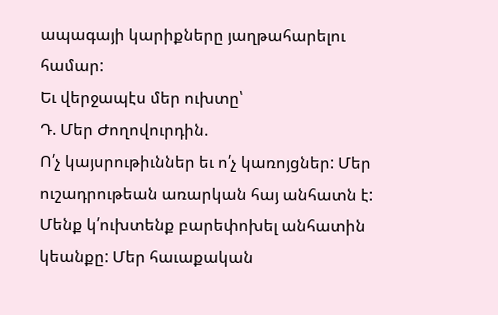ապագայի կարիքները յաղթահարելու համար:
Եւ վերջապէս մեր ուխտը՝
Դ. Մեր Ժողովուրդին.
Ո՛չ կայսրութիւններ եւ ո՛չ կառոյցներ: Մեր ուշադրութեան առարկան հայ անհատն է:
Մենք կ՛ուխտենք բարեփոխել անհատին կեանքը: Մեր հաւաքական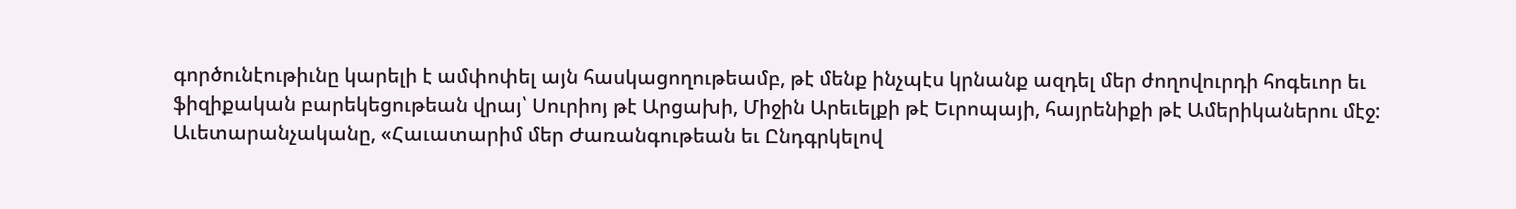գործունէութիւնը կարելի է ամփոփել այն հասկացողութեամբ, թէ մենք ինչպէս կրնանք ազդել մեր ժողովուրդի հոգեւոր եւ ֆիզիքական բարեկեցութեան վրայ՝ Սուրիոյ թէ Արցախի, Միջին Արեւելքի թէ Եւրոպայի, հայրենիքի թէ Ամերիկաներու մէջ:
Աւետարանչականը, «Հաւատարիմ մեր Ժառանգութեան եւ Ընդգրկելով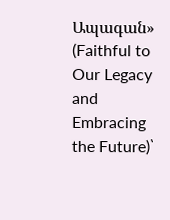Ապագան» (Faithful to Our Legacy and Embracing the Future)՝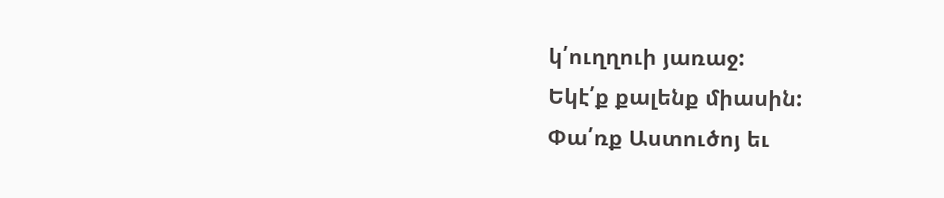կ՛ուղղուի յառաջ:
Եկէ՛ք քալենք միասին:
Փա՛ռք Աստուծոյ եւ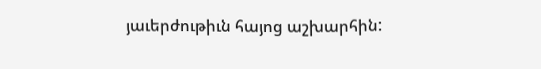յաւերժութիւն հայոց աշխարհին: